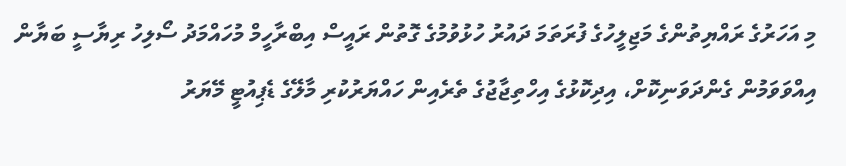މި އަހަރުގެ ރައްޔިތުންގެ މަޖިލީހުގެ ފުރަތަމަ ދައުރު ހުޅުވުމުގެ ގޮތުން ރައީސް އިބްރާހީމް މުހައްމަދު ސޯލިހު ރިޔާސީ ބަޔާން އިއްވަވަމުން ގެންދަވަނިކޮށް، އިދިކޮޅުގެ އިހްތިޖާޖުގެ ތެރެއިން ހައްޔަރުކުރި މާލޭގެ ޑެޕިއުޓީ މޭޔަރު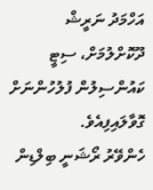އަހްމަދު ނަރީޝް ދޫކޮށްލުމަށް، ސިޓީ ކައުންސިލުން ފުލުހުންނަށް ގޮވާލައިފިއެވެ.
ހެންވޭރު ރޯޝަނީ ބިލްޑިން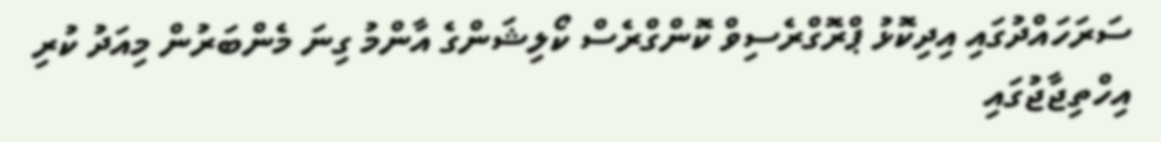ސަރަހައްދުގައި އިދިކޮޅު ޕްރޮގްރެސިވް ކޮންގްރެސް ކޯލިޝަންގެ އާންމު ގިނަ މެންބަރުން މިއަދު ކުރި އިހްތިޖާޖުގައި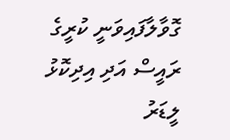ގޮވާލާފައިވަނީ ކުރީގެ ރައީސް އަދި އިދިކޮޅު ލީޑަރު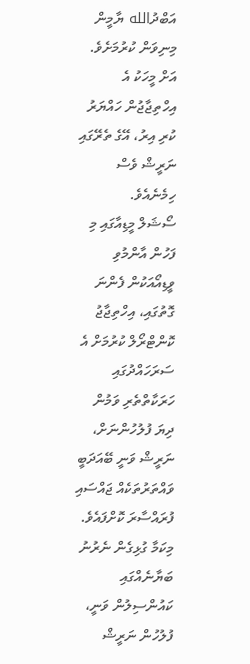އަބްދުالله ޔާމީން މިނިވަން ކުރުމަށެވެ. އަށް މީހަކު އެ އިހްތިޖާޖުން ހައްޔަރު ކުރި އިރު، އޭގެ ތެރޭގައި ނަރީޝް ވެސް ހިމެނެއެވެ.
ސޯޝަލް މީޑިއާގައި މި ފަހުން އާންމުވި ވީޑިއޯއަކުން ފެންނަ ގޮތުގައި، އިހްތިޖާޖު ކޮންޓްރޯލް ކުރުމަށް އެ ސަރަހައްދުގައި ހަރަކާތްތެރި ވަމުން ދިޔަ ފުލުހުންނަށް، ނަރީޝް ވަނީ ބޭއަދަބީ ވައްތަރުތަކެއް ޖައްސައި ފުރައްސާރަ ކޮށްފައެވެ.
މިކަމާ ގުޅިގެން ނެރުނު ބަޔާނެއްގައި ކައުންސިލުން ވަނީ، ފުލުހުން ނަރީޝް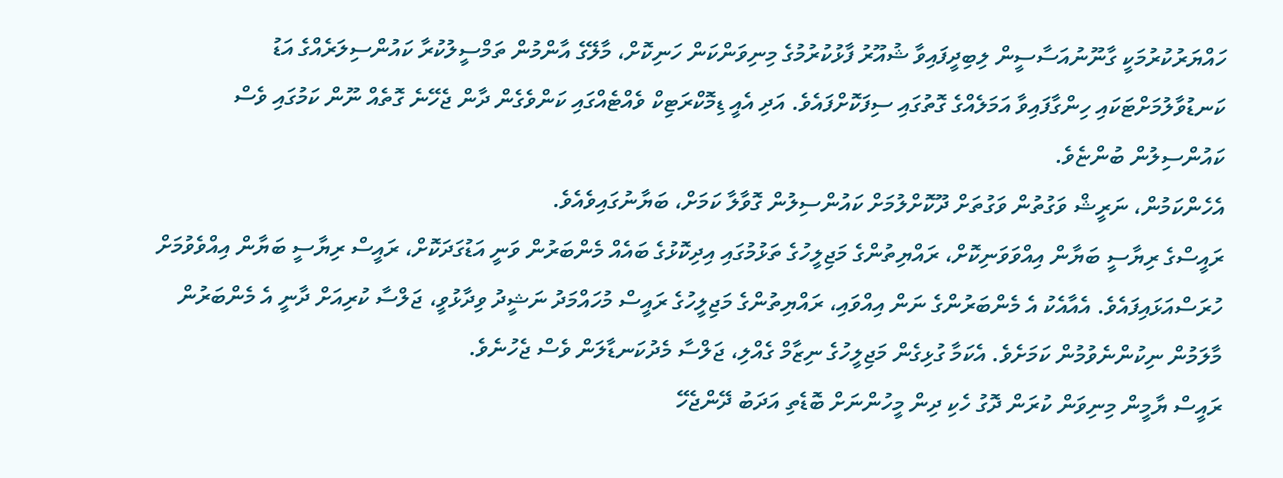ހައްޔަރުކުރުމަކީ ގާނޫނުއަސާސީން ލިބިދީފައިވާ ޝުއޫރު ފާޅުކުރުމުގެ މިނިވަންކަން ހަނިކޮށް، މާލޭގެ އާންމުން ތަމްސީލުކުރާ ކައުންސިލަރެއްގެ އަޑު ކަނޑުވާލުމަށްޓަކައި ހިންގާފައިވާ އަމަލެއްގެ ގޮތުގައި ސިފަކޮށްފައެވެ. އަދި އެއީ ޑިމޮކްރަޓިކް ވެއްޓެއްގައި ކަންވެގެން ދާން ޖެހޭނެ ގޮތެއް ނޫން ކަމުގައި ވެސް ކައުންސިލުން ބުންޏެވެ.
އެހެންކަމުން، ނަރީޝް ވަގުތުން ވަގުތަށް ދޫކޮށްލުމަށް ކައުންސިލުން ގޮވާލާ ކަމަށް، ބަޔާނުގައިވެއެވެ.
ރައީސްގެ ރިޔާސީ ބަޔާން އިއްވަވަނިކޮށް، ރައްޔިތުންގެ މަޖިލީހުގެ ތަޅުމުގައި އިދިކޮޅުގެ ބައެއް މެންބަރުން ވަނީ އަޑުގަދަކޮށް، ރައީސް ރިޔާސީ ބަޔާން އިއްވެވުމަށް ހުރަސްއަޅައިފައެވެ. އެއާއެކު އެ މެންބަރުންގެ ނަން އިއްވައި، ރައްޔިތުންގެ މަޖިލީހުގެ ރައީސް މުހައްމަދު ނަޝީދު ވިދާޅުވީ، ޖަލްސާ ކުރިއަށް ދާނީ އެ މެންބަރުން މާލަމުން ނިކުންނެވުމުން ކަމަށެވެ. އެކަމާ ގުޅިގެން މަޖިލީހުގެ ނިޒާމް ގެއްލި، ޖަލްސާ މެދުކަނޑާލަން ވެސް ޖެހުނެވެ.
ރައީސް ޔާމީން މިނިވަން ކުރަން ދޮގު ހެކި ދިން މީހުންނަށް ބޮޑެތި އަދަބު ދޭންޖެހޭ